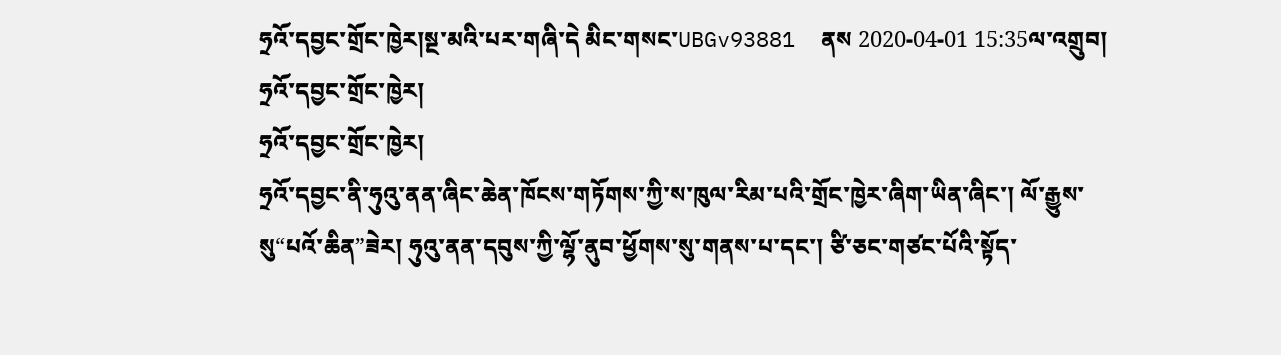ཧྲའོ་དབྱང་གྲོང་ཁྱེར།སྔ་མའི་པར་གཞི་དེ མིང་གསང་UBGv93881  ནས 2020-04-01 15:35ལ་འགྲུབ།
ཧྲའོ་དབྱང་གྲོང་ཁྱེར།
ཧྲའོ་དབྱང་གྲོང་ཁྱེར།
ཧྲའོ་དབྱང་ནི་ཧུའུ་ནན་ཞིང་ཆེན་ཁོངས་གཏོགས་ཀྱི་ས་ཁུལ་རིམ་པའི་གྲོང་ཁྱེར་ཞིག་ཡིན་ཞིང་། ལོ་རྒྱུས་སུ“པའོ་ཆིན”ཟེར། ཧུའུ་ནན་དབུས་ཀྱི་ལྷོ་ནུབ་ཕྱོགས་སུ་གནས་པ་དང་། ཙི་ཅང་གཙང་པོའི་སྟོད་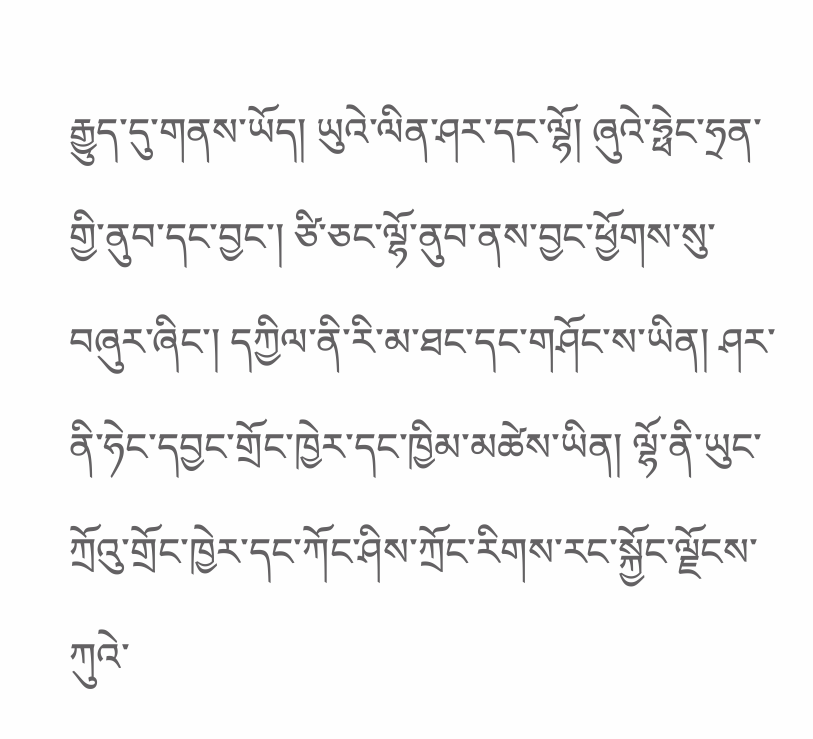རྒྱུད་དུ་གནས་ཡོད། ཡུའེ་ལིན་ཤར་དང་ལྷོ། ཞུའེ་ཧྥེང་ཧྲན་གྱི་ནུབ་དང་བྱང་། ཙི་ཅང་ལྷོ་ནུབ་ནས་བྱང་ཕྱོགས་སུ་བཞུར་ཞིང་། དཀྱིལ་ནི་རི་མ་ཐང་དང་གཤོང་ས་ཡིན། ཤར་ནི་ཧེང་དབྱང་གྲོང་ཁྱེར་དང་ཁྱིམ་མཚེས་ཡིན། ལྷོ་ནི་ཡུང་ཀྲོའུ་གྲོང་ཁྱེར་དང་ཀོང་ཤིས་ཀྲོང་རིགས་རང་སྐྱོང་ལྗོངས་ཀུའེ་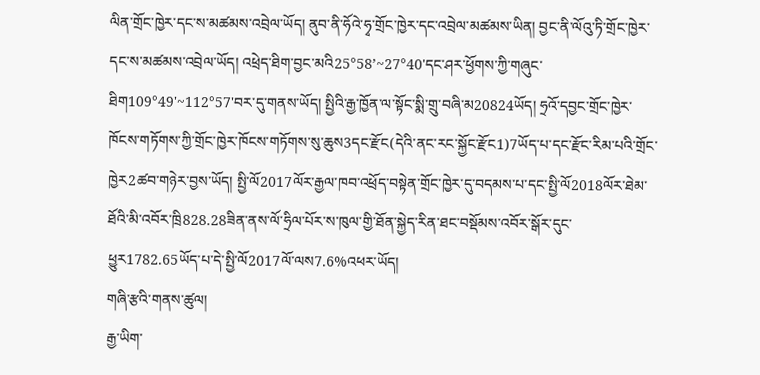ལིན་གྲོང་ཁྱེར་དང་ས་མཚམས་འབྲེལ་ཡོད། ནུབ་ནི་ཧོའེ་ཧྭ་གྲོང་ཁྱེར་དང་འབྲེལ་མཚམས་ཡིན། བྱང་ནི་ལོའུ་ཏི་གྲོང་ཁྱེར་དང་ས་མཚམས་འབྲེལ་ཡོད། འཕྲེད་ཐིག་བྱང་མའི25°58’~27°40'དང་ཤར་ཕྱོགས་ཀྱི་གཞུང་ཐིག109°49'~112°57'བར་དུ་གནས་ཡོད། སྤྱིའི་རྒྱ་ཁྱོན་ལ་སྟོང་སྨི་གྲུ་བཞི་མ20824ཡོད། ཧྲའོ་དབྱང་གྲོང་ཁྱེར་ཁོངས་གཏོགས་ཀྱི་གྲོང་ཁྱེར་ཁོངས་གཏོགས་སུ་ཆུས3དང་རྫོང(དེའི་ནང་རང་སྐྱོང་རྫོང1)7ཡོད་པ་དང་རྫོང་རིམ་པའི་གྲོང་ཁྱེར2ཚབ་གཉེར་བྱས་ཡོད། སྤྱི་ལོ2017ལོར་རྒྱལ་ཁབ་འཕྲོད་བསྟེན་གྲོང་ཁྱེར་དུ་བདམས་པ་དང་སྤྱི་ལོ2018ལོར་ཐེམ་ཐོའི་མི་འབོར་ཁྲི828.28ཟིན་ནས་ལོ་ཧྲིལ་པོར་ས་ཁུལ་གྱི་ཐོན་སྐྱེད་རིན་ཐང་བསྡོམས་འབོར་སྒོར་དུང་ཕྱུར1782.65ཡོད་པ་དེ་སྤྱི་ལོ2017ལོ་ལས7.6%འཕར་ཡོད།
གཞི་རྩའི་གནས་ཚུལ།
རྒྱ་ཡིག་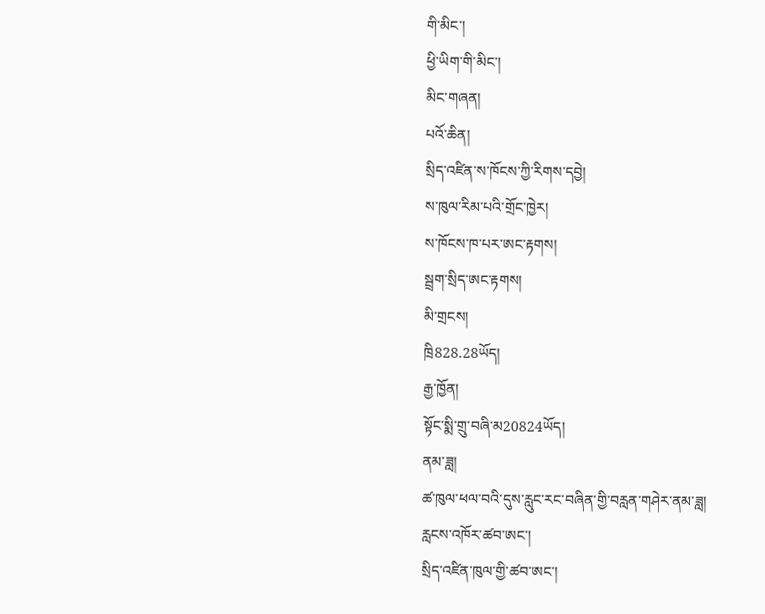གི་མིང་།
ཕྱི་ཡིག་གི་མིང་།
མིང་གཞན།
པའོ་ཆིན།
སྲིད་འཛིན་ས་ཁོངས་ཀྱི་རིགས་དབྱེ།
ས་ཁུལ་རིམ་པའི་གྲོང་ཁྱེར།
ས་ཁོངས་ཁ་པར་ཨང་རྟགས།
སྦྲག་སྲིད་ཨང་རྟགས།
མི་གྲངས།
ཁྲི828.28ཡོད།
རྒྱ་ཁྱོན།
སྟོང་སྨི་གྲུ་བཞི་མ20824ཡོད།
ནམ་ཟླ།
ཚ་ཁུལ་ཕལ་བའི་དུས་རླུང་རང་བཞིན་གྱི་བརླན་གཤེར་ནམ་ཟླ།
རླངས་འཁོར་ཚབ་ཨང་།
སྲིད་འཛིན་ཁུལ་གྱི་ཚབ་ཨང་།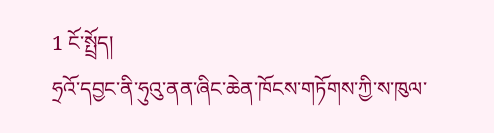1 ངོ་སྤྲོད།
ཧྲའོ་དབྱང་ནི་ཧུའུ་ནན་ཞིང་ཆེན་ཁོངས་གཏོགས་ཀྱི་ས་ཁུལ་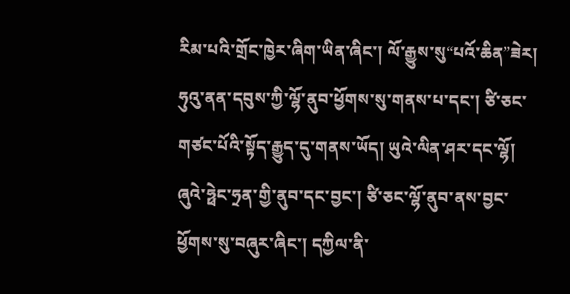རིམ་པའི་གྲོང་ཁྱེར་ཞིག་ཡིན་ཞིང་། ལོ་རྒྱུས་སུ“པའོ་ཆིན”ཟེར། ཧུའུ་ནན་དབུས་ཀྱི་ལྷོ་ནུབ་ཕྱོགས་སུ་གནས་པ་དང་། ཙི་ཅང་གཙང་པོའི་སྟོད་རྒྱུད་དུ་གནས་ཡོད། ཡུའེ་ལིན་ཤར་དང་ལྷོ། ཞུའེ་ཧྥེང་ཧྲན་གྱི་ནུབ་དང་བྱང་། ཙི་ཅང་ལྷོ་ནུབ་ནས་བྱང་ཕྱོགས་སུ་བཞུར་ཞིང་། དཀྱིལ་ནི་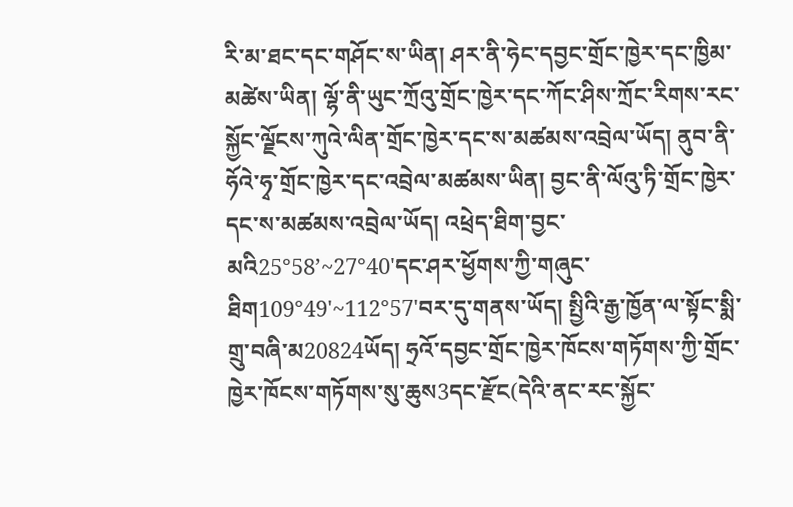རི་མ་ཐང་དང་གཤོང་ས་ཡིན། ཤར་ནི་ཧེང་དབྱང་གྲོང་ཁྱེར་དང་ཁྱིམ་མཚེས་ཡིན། ལྷོ་ནི་ཡུང་ཀྲོའུ་གྲོང་ཁྱེར་དང་ཀོང་ཤིས་ཀྲོང་རིགས་རང་སྐྱོང་ལྗོངས་ཀུའེ་ལིན་གྲོང་ཁྱེར་དང་ས་མཚམས་འབྲེལ་ཡོད། ནུབ་ནི་ཧོའེ་ཧྭ་གྲོང་ཁྱེར་དང་འབྲེལ་མཚམས་ཡིན། བྱང་ནི་ལོའུ་ཏི་གྲོང་ཁྱེར་དང་ས་མཚམས་འབྲེལ་ཡོད། འཕྲེད་ཐིག་བྱང་མའི25°58’~27°40'དང་ཤར་ཕྱོགས་ཀྱི་གཞུང་ཐིག109°49'~112°57'བར་དུ་གནས་ཡོད། སྤྱིའི་རྒྱ་ཁྱོན་ལ་སྟོང་སྨི་གྲུ་བཞི་མ20824ཡོད། ཧྲའོ་དབྱང་གྲོང་ཁྱེར་ཁོངས་གཏོགས་ཀྱི་གྲོང་ཁྱེར་ཁོངས་གཏོགས་སུ་ཆུས3དང་རྫོང(དེའི་ནང་རང་སྐྱོང་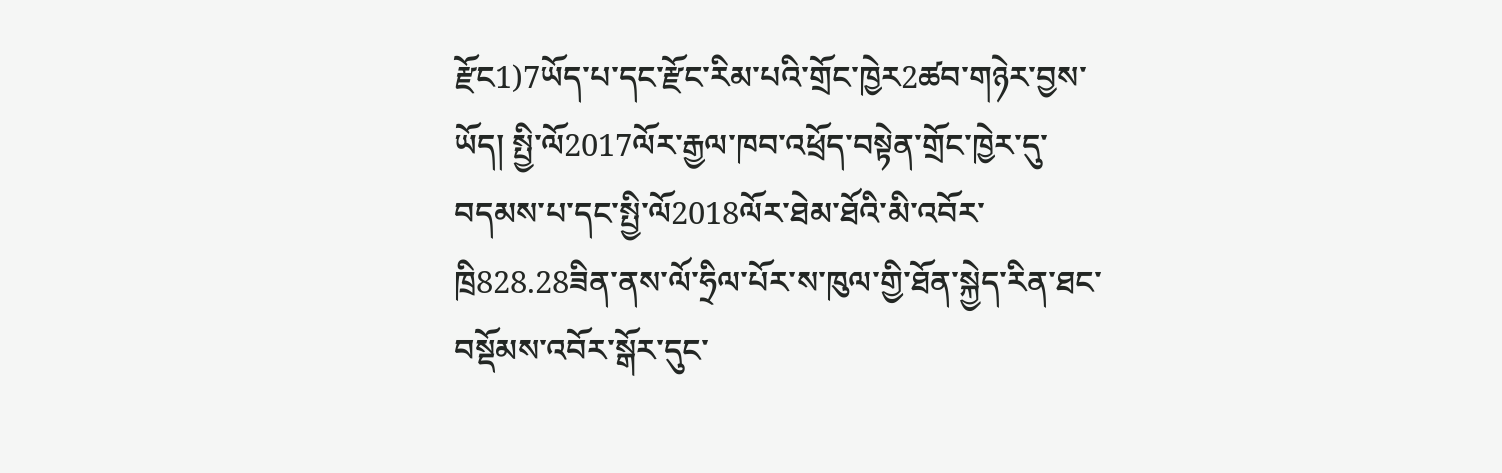རྫོང1)7ཡོད་པ་དང་རྫོང་རིམ་པའི་གྲོང་ཁྱེར2ཚབ་གཉེར་བྱས་ཡོད། སྤྱི་ལོ2017ལོར་རྒྱལ་ཁབ་འཕྲོད་བསྟེན་གྲོང་ཁྱེར་དུ་བདམས་པ་དང་སྤྱི་ལོ2018ལོར་ཐེམ་ཐོའི་མི་འབོར་ཁྲི828.28ཟིན་ནས་ལོ་ཧྲིལ་པོར་ས་ཁུལ་གྱི་ཐོན་སྐྱེད་རིན་ཐང་བསྡོམས་འབོར་སྒོར་དུང་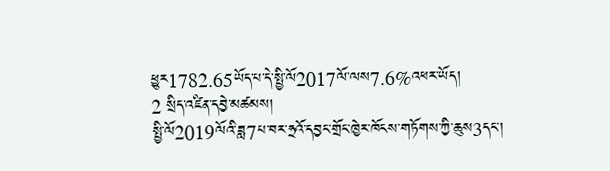ཕྱུར1782.65ཡོད་པ་དེ་སྤྱི་ལོ2017ལོ་ལས7.6%འཕར་ཡོད།
2 སྲིད་འཛིན་དབྱེ་མཚམས།
སྤྱི་ལོ2019ལོའི་ཟླ7པ་བར་ཧྲའོ་དབྱང་གྲོང་ཁྱེར་ཁོངས་གཏོགས་ཀྱི་ཆུས3དང་།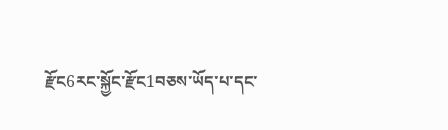རྫོང6རང་སྐྱོང་རྫོང1བཅས་ཡོད་པ་དང་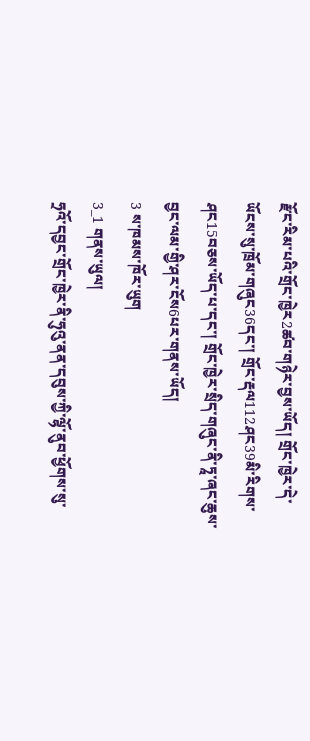རྫོང་རིམ་པའི་གྲོང་ཁྱེར2ཚབ་གཉེར་བྱས་ཡོད། གྲོང་ཁྱེར་དེ་ཡོངས་སུ་ཁྲོམ་གཞུང36དང་། གྲོང་རྡལ112ཤང39མི་རིགས་ཤང15བཅས་ཡོད་པ་དང་། གྲོང་ཁྱེར་སྲིད་གཞུང་ནི་ཏཱ་ཞང་ཆུས་བྱང་ལམ་གྱི་ཤར་ངོས6པར་གནས་ཡོད།
3 ས་ཁམས་ཁོར་ཡུག
3_1 གནས་ཡུལ།
ཧྲའོ་དབྱང་གྲོང་ཁྱེར་ནི་ཧུའུ་ནན་དབུས་ཀྱི་ལྷོ་ནུབ་ཕྱོགས་སུ་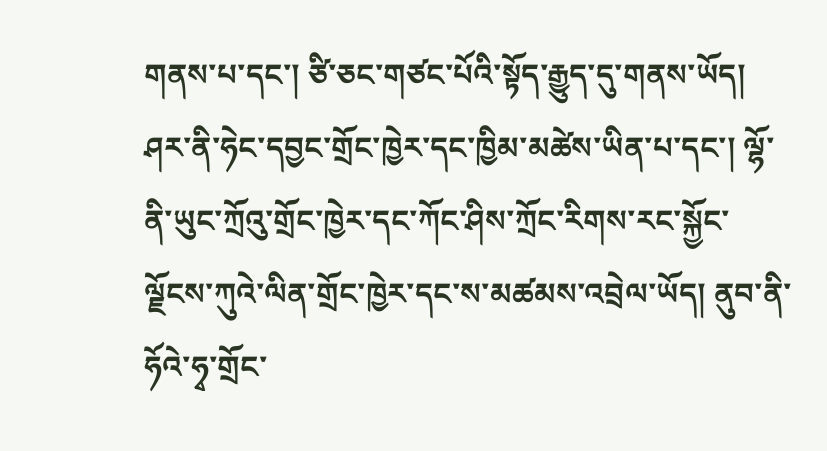གནས་པ་དང་། ཙི་ཅང་གཙང་པོའི་སྟོད་རྒྱུད་དུ་གནས་ཡོད། ཤར་ནི་ཧེང་དབྱང་གྲོང་ཁྱེར་དང་ཁྱིམ་མཚེས་ཡིན་པ་དང་། ལྷོ་ནི་ཡུང་ཀྲོའུ་གྲོང་ཁྱེར་དང་ཀོང་ཤིས་ཀྲོང་རིགས་རང་སྐྱོང་ལྗོངས་ཀུའེ་ལིན་གྲོང་ཁྱེར་དང་ས་མཚམས་འབྲེལ་ཡོད། ནུབ་ནི་ཧོའེ་ཧྭ་གྲོང་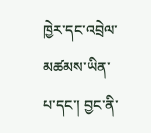ཁྱེར་དང་འབྲེལ་མཚམས་ཡིན་པ་དང་། བྱང་ནི་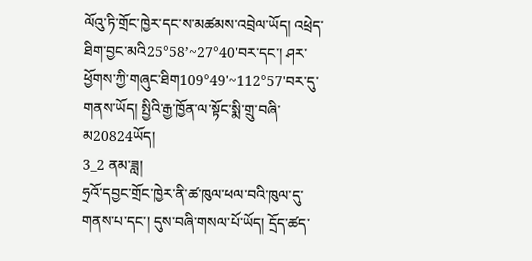ལོའུ་ཏི་གྲོང་ཁྱེར་དང་ས་མཚམས་འབྲེལ་ཡོད། འཕྲེད་ཐིག་བྱང་མའི25°58’~27°40'བར་དང་། ཤར་ཕྱོགས་ཀྱི་གཞུང་ཐིག109°49'~112°57'བར་དུ་གནས་ཡོད། སྤྱིའི་རྒྱ་ཁྱོན་ལ་སྟོང་སྨི་གྲུ་བཞི་མ20824ཡོད།
3_2 ནམ་ཟླ།
ཧྲའོ་དབྱང་གྲོང་ཁྱེར་ནི་ཚ་ཁུལ་ཕལ་བའི་ཁུལ་དུ་གནས་པ་དང་། དུས་བཞི་གསལ་པོ་ཡོད། དྲོད་ཚད་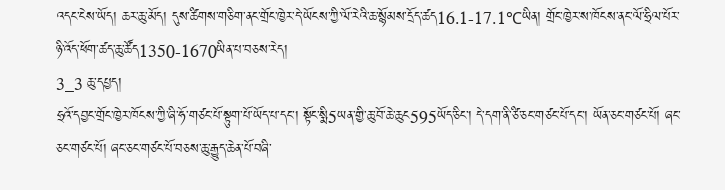འདང་ངེས་ཡོད། ཆར་ཆུ་མོད། དུས་ཚིགས་གཅིག་ནང་གྲོང་ཁྱེར་དེ་ཡོངས་ཀྱི་ལོ་རེའི་ཆ་སྙོམས་དྲོད་ཚད16.1-17.1℃ཡིན། གྲོང་ཁྱེར་ས་ཁོངས་ནང་ལོ་ཧྲིལ་པོར་ཉི་འོད་ཕོག་ཚད་ཆུ་ཚོད1350-1670ཡིན་པ་བཅས་རེད།
3_3 ཆུ་དཔྱད།
ཧྲའོ་དབྱང་གྲོང་ཁྱེར་ཁོངས་ཀྱི་ཞི་ཧོ་གཙང་པོ་སྟུག་པོ་ཡོད་པ་དང་། སྟོང་སྨི5ཡན་གྱི་ཆུ་བོ་ཆེ་ཆུང595ཡོད་ཅིང་། དེ་དག་ནི་ཙི་ཅང་གཙང་པོ་དང་། ཡོན་ཅང་གཙང་པོ། ཞང་ཅང་གཙང་པོ། ཞང་ཅང་གཙང་པོ་བཅས་ཆུ་རྒྱུད་ཆེན་པོ་བཞི་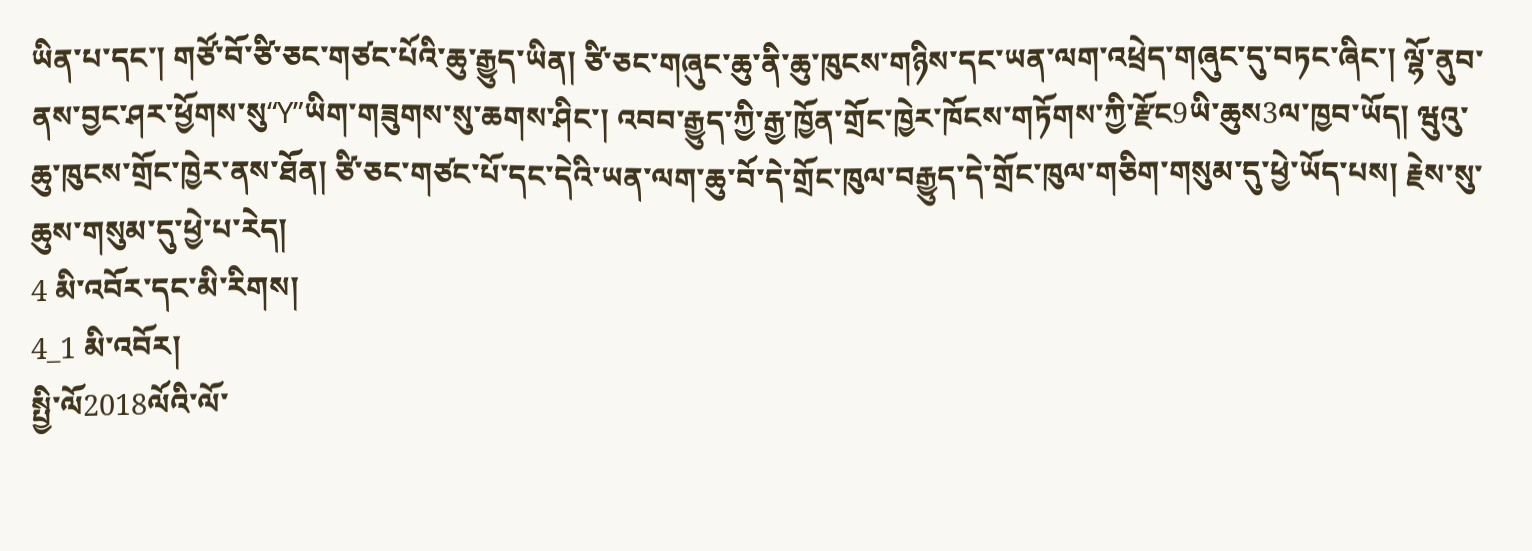ཡིན་པ་དང་། གཙོ་བོ་ཙི་ཅང་གཙང་པོའི་ཆུ་རྒྱུད་ཡིན། ཙི་ཅང་གཞུང་ཆུ་ནི་ཆུ་ཁུངས་གཉིས་དང་ཡན་ལག་འཕྲེད་གཞུང་དུ་བཏང་ཞིང་། ལྷོ་ནུབ་ནས་བྱང་ཤར་ཕྱོགས་སུ“Y”ཡིག་གཟུགས་སུ་ཆགས་ཤིང་། འབབ་རྒྱུད་ཀྱི་རྒྱ་ཁྱོན་གྲོང་ཁྱེར་ཁོངས་གཏོགས་ཀྱི་རྫོང9ཡི་ཆུས3ལ་ཁྱབ་ཡོད། ཝུའུ་ཆུ་ཁུངས་གྲོང་ཁྱེར་ནས་ཐོན། ཙི་ཅང་གཙང་པོ་དང་དེའི་ཡན་ལག་ཆུ་བོ་དེ་གྲོང་ཁུལ་བརྒྱུད་དེ་གྲོང་ཁུལ་གཅིག་གསུམ་དུ་ཕྱེ་ཡོད་པས། རྗེས་སུ་ཆུས་གསུམ་དུ་ཕྱེ་པ་རེད།
4 མི་འབོར་དང་མི་རིགས།
4_1 མི་འབོར།
སྤྱི་ལོ2018ལོའི་ལོ་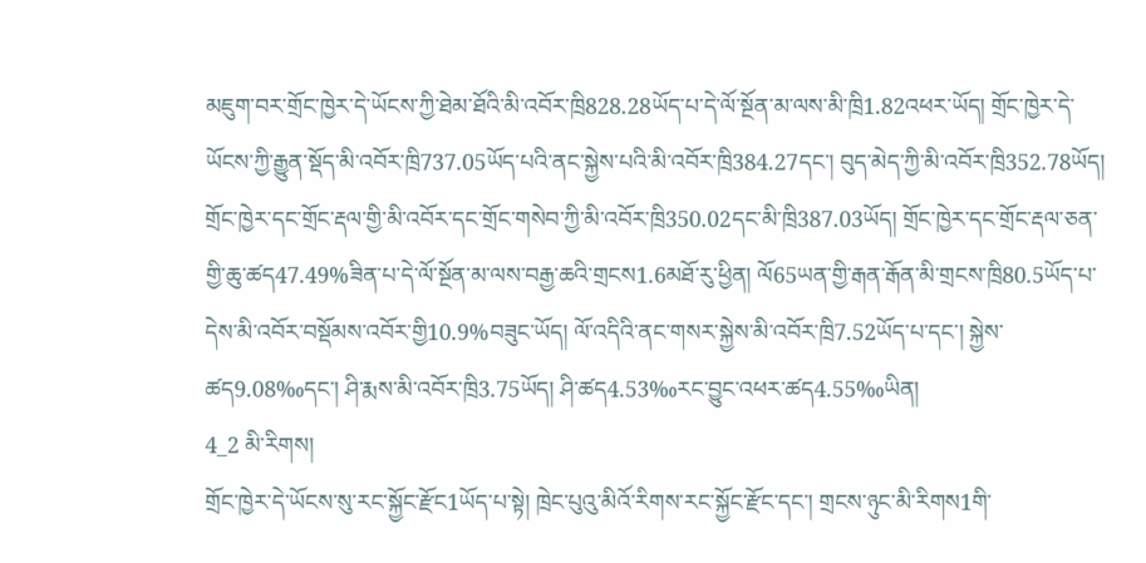མཇུག་བར་གྲོང་ཁྱེར་དེ་ཡོངས་ཀྱི་ཐེམ་ཐོའི་མི་འབོར་ཁྲི828.28ཡོད་པ་དེ་ལོ་སྔོན་མ་ལས་མི་ཁྲི1.82འཕར་ཡོད། གྲོང་ཁྱེར་དེ་ཡོངས་ཀྱི་རྒྱུན་སྡོད་མི་འབོར་ཁྲི737.05ཡོད་པའི་ནང་སྐྱེས་པའི་མི་འབོར་ཁྲི384.27དང་། བུད་མེད་ཀྱི་མི་འབོར་ཁྲི352.78ཡོད། གྲོང་ཁྱེར་དང་གྲོང་རྡལ་གྱི་མི་འབོར་དང་གྲོང་གསེབ་ཀྱི་མི་འབོར་ཁྲི350.02དང་མི་ཁྲི387.03ཡོད། གྲོང་ཁྱེར་དང་གྲོང་རྡལ་ཅན་གྱི་ཆུ་ཚད47.49%ཟིན་པ་དེ་ལོ་སྔོན་མ་ལས་བརྒྱ་ཆའི་གྲངས1.6མཐོ་རུ་ཕྱིན། ལོ65ཡན་གྱི་རྒན་རྒོན་མི་གྲངས་ཁྲི80.5ཡོད་པ་དེས་མི་འབོར་བསྡོམས་འབོར་གྱི10.9%བཟུང་ཡོད། ལོ་འདིའི་ནང་གསར་སྐྱེས་མི་འབོར་ཁྲི7.52ཡོད་པ་དང་། སྐྱེས་ཚད9.08‰དང་། ཤི་རྨས་མི་འབོར་ཁྲི3.75ཡོད། ཤི་ཚད4.53‰རང་བྱུང་འཕར་ཚད4.55‰ཡིན།
4_2 མི་རིགས།
གྲོང་ཁྱེར་དེ་ཡོངས་སུ་རང་སྐྱོང་རྫོང1ཡོད་པ་སྟེ། ཁྲེང་པུའུ་མིའོ་རིགས་རང་སྐྱོང་རྫོང་དང་། གྲངས་ཉུང་མི་རིགས1གི་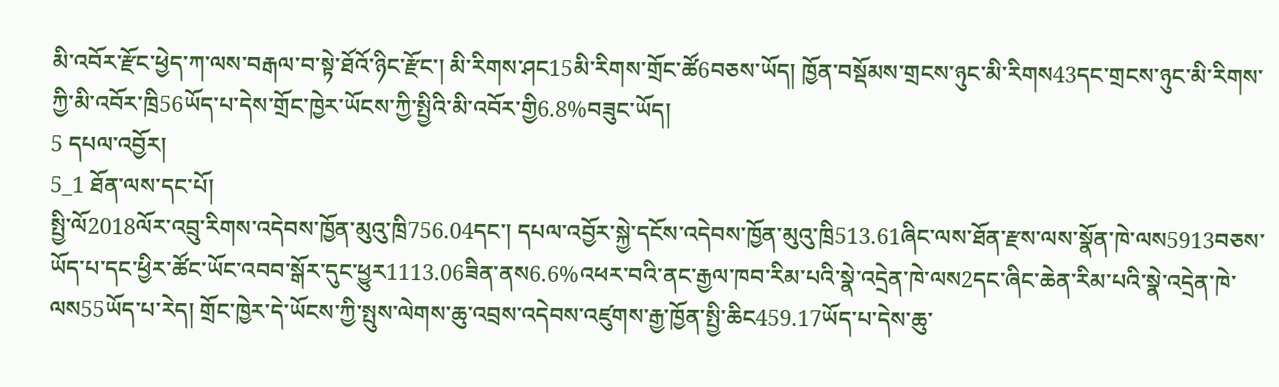མི་འབོར་རྫོང་ཕྱེད་ཀ་ལས་བརྒལ་བ་སྟེ་ཐོའོ་ཉིང་རྫོང་། མི་རིགས་ཤང15མི་རིགས་གྲོང་ཚོ6བཅས་ཡོད། ཁྱོན་བསྡོམས་གྲངས་ཉུང་མི་རིགས43དང་གྲངས་ཉུང་མི་རིགས་ཀྱི་མི་འབོར་ཁྲི56ཡོད་པ་དེས་གྲོང་ཁྱེར་ཡོངས་ཀྱི་སྤྱིའི་མི་འབོར་གྱི6.8%བཟུང་ཡོད།
5 དཔལ་འབྱོར།
5_1 ཐོན་ལས་དང་པོ།
སྤྱི་ལོ2018ལོར་འབྲུ་རིགས་འདེབས་ཁྱོན་མུའུ་ཁྲི756.04དང་། དཔལ་འབྱོར་སྐྱེ་དངོས་འདེབས་ཁྱོན་མུའུ་ཁྲི513.61ཞིང་ལས་ཐོན་རྫས་ལས་སྣོན་ཁེ་ལས5913བཅས་ཡོད་པ་དང་ཕྱིར་ཚོང་ཡོང་འབབ་སྒོར་དུང་ཕྱུར1113.06ཟིན་ནས6.6%འཕར་བའི་ནང་རྒྱལ་ཁབ་རིམ་པའི་སྣེ་འདྲེན་ཁེ་ལས2དང་ཞིང་ཆེན་རིམ་པའི་སྣེ་འདྲེན་ཁེ་ལས55ཡོད་པ་རེད། གྲོང་ཁྱེར་དེ་ཡོངས་ཀྱི་སྤུས་ལེགས་ཆུ་འབྲས་འདེབས་འཛུགས་རྒྱ་ཁྱོན་སྤྱི་ཆིང459.17ཡོད་པ་དེས་ཆུ་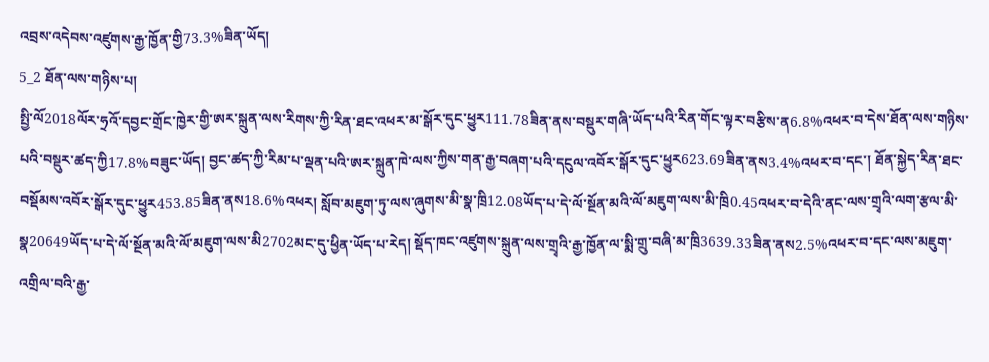འབྲས་འདེབས་འཛུགས་རྒྱ་ཁྱོན་གྱི73.3%ཟིན་ཡོད།
5_2 ཐོན་ལས་གཉིས་པ།
སྤྱི་ལོ2018ལོར་ཧྲའོ་དབྱང་གྲོང་ཁྱེར་གྱི་ཨར་སྐྲུན་ལས་རིགས་ཀྱི་རིན་ཐང་འཕར་མ་སྒོར་དུང་ཕྱུར111.78ཟིན་ནས་བསྡུར་གཞི་ཡོད་པའི་རིན་གོང་ལྟར་བརྩིས་ན6.8%འཕར་བ་དེས་ཐོན་ལས་གཉིས་པའི་བསྡུར་ཚད་ཀྱི17.8%བཟུང་ཡོད། བྱང་ཚད་ཀྱི་རིམ་པ་ལྡན་པའི་ཨར་སྐྲུན་ཁེ་ལས་ཀྱིས་གན་རྒྱ་བཞག་པའི་དངུལ་འབོར་སྒོར་དུང་ཕྱུར623.69ཟིན་ནས3.4%འཕར་བ་དང་། ཐོན་སྐྱེད་རིན་ཐང་བསྡོམས་འབོར་སྒོར་དུང་ཕྱུར453.85ཟིན་ནས18.6%འཕར། སློབ་མཇུག་ཏུ་ལས་ཞུགས་མི་སྣ་ཁྲི12.08ཡོད་པ་དེ་ལོ་སྔོན་མའི་ལོ་མཇུག་ལས་མི་ཁྲི0.45འཕར་བ་དེའི་ནང་ལས་གྲྭའི་ལག་རྩལ་མི་སྣ20649ཡོད་པ་དེ་ལོ་སྔོན་མའི་ལོ་མཇུག་ལས་མི2702མང་དུ་ཕྱིན་ཡོད་པ་རེད། སྡོད་ཁང་འཛུགས་སྐྲུན་ལས་གྲྭའི་རྒྱ་ཁྱོན་ལ་སྨི་གྲུ་བཞི་མ་ཁྲི3639.33ཟིན་ནས2.5%འཕར་བ་དང་ལས་མཇུག་འགྲིལ་བའི་རྒྱ་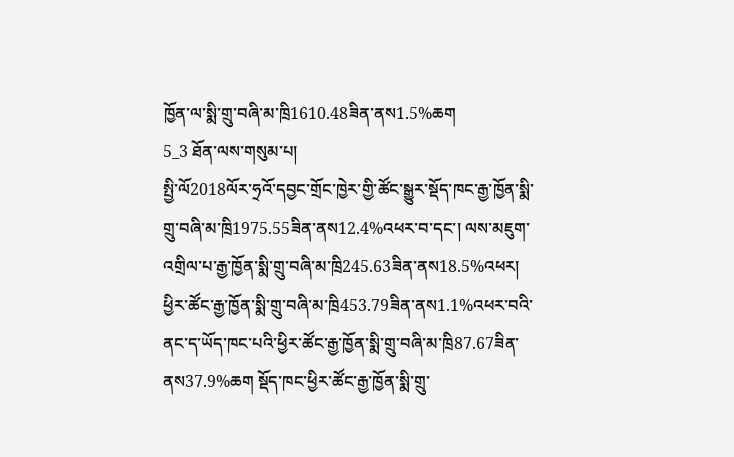ཁྱོན་ལ་སྨི་གྲུ་བཞི་མ་ཁྲི1610.48ཟིན་ནས1.5%ཆག
5_3 ཐོན་ལས་གསུམ་པ།
སྤྱི་ལོ2018ལོར་ཧྲའོ་དབྱང་གྲོང་ཁྱེར་གྱི་ཚོང་སྒྱུར་སྡོད་ཁང་རྒྱ་ཁྱོན་སྨི་གྲུ་བཞི་མ་ཁྲི1975.55ཟིན་ནས12.4%འཕར་བ་དང་། ལས་མཇུག་འགྲིལ་པ་རྒྱ་ཁྱོན་སྨི་གྲུ་བཞི་མ་ཁྲི245.63ཟིན་ནས18.5%འཕར། ཕྱིར་ཚོང་རྒྱ་ཁྱོན་སྨི་གྲུ་བཞི་མ་ཁྲི453.79ཟིན་ནས1.1%འཕར་བའི་ནང་ད་ཡོད་ཁང་པའི་ཕྱིར་ཚོང་རྒྱ་ཁྱོན་སྨི་གྲུ་བཞི་མ་ཁྲི87.67ཟིན་ནས37.9%ཆག སྡོད་ཁང་ཕྱིར་ཚོང་རྒྱ་ཁྱོན་སྨི་གྲུ་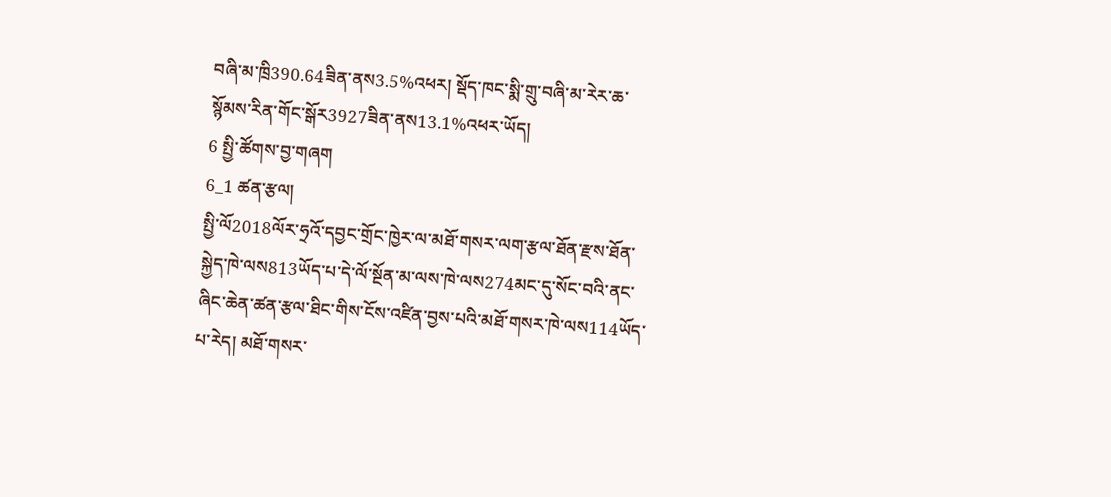བཞི་མ་ཁྲི390.64ཟིན་ནས3.5%འཕར། སྡོད་ཁང་སྨི་གྲུ་བཞི་མ་རེར་ཆ་སྙོམས་རིན་གོང་སྒོར3927ཟིན་ནས13.1%འཕར་ཡོད།
6 སྤྱི་ཚོགས་བྱ་གཞག
6_1 ཚན་རྩལ།
སྤྱི་ལོ2018ལོར་ཧྲའོ་དབྱང་གྲོང་ཁྱེར་ལ་མཐོ་གསར་ལག་རྩལ་ཐོན་རྫས་ཐོན་སྐྱེད་ཁེ་ལས813ཡོད་པ་དེ་ལོ་སྔོན་མ་ལས་ཁེ་ལས274མང་དུ་སོང་བའི་ནང་ཞིང་ཆེན་ཚན་རྩལ་ཐིང་གིས་ངོས་འཛིན་བྱས་པའི་མཐོ་གསར་ཁེ་ལས114ཡོད་པ་རེད། མཐོ་གསར་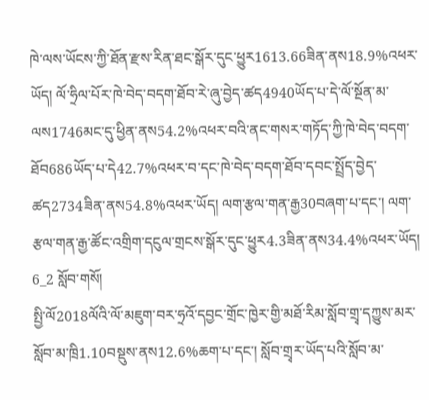ཁེ་ལས་ཡོངས་ཀྱི་ཐོན་རྫས་རིན་ཐང་སྒོར་དུང་ཕྱུར1613.66ཟིན་ནས18.9%འཕར་ཡོད། ལོ་ཧྲིལ་པོར་ཁེ་བེད་བདག་ཐོབ་རེ་ཞུ་བྱེད་ཚད4940ཡོད་པ་དེ་ལོ་སྔོན་མ་ལས1746མང་དུ་ཕྱིན་ནས54.2%འཕར་བའི་ནང་གསར་གཏོད་ཀྱི་ཁེ་བེད་བདག་ཐོབ686ཡོད་པ་དེ42.7%འཕར་བ་དང་ཁེ་བེད་བདག་ཐོབ་དབང་སྤྲོད་བྱེད་ཚད2734ཟིན་ནས54.8%འཕར་ཡོད། ལག་རྩལ་གན་རྒྱ30བཞག་པ་དང་། ལག་རྩལ་གན་རྒྱ་ཚོང་འགྲིག་དངུལ་གྲངས་སྒོར་དུང་ཕྱུར4.3ཟིན་ནས34.4%འཕར་ཡོད།
6_2 སློབ་གསོ།
སྤྱི་ལོ2018ལོའི་ལོ་མཇུག་བར་ཧྲའོ་དབྱང་གྲོང་ཁྱེར་གྱི་མཐོ་རིམ་སློབ་གྲྭ་དཀྱུས་མར་སློབ་མ་ཁྲི1.10བསྡུས་ནས12.6%ཆག་པ་དང་། སློབ་གྲྭར་ཡོད་པའི་སློབ་མ་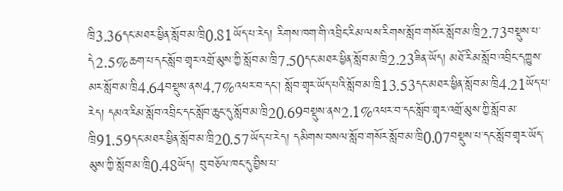ཁྲི3.36དང་མཐར་ཕྱིན་སློབ་མ་ཁྲི0.81ཡོད་པ་རེད། རིགས་ཁག་གི་འབྲིང་རིམ་ལས་རིགས་སློབ་གསོར་སློབ་མ་ཁྲི2.73བསྡུས་པ་དེ2.5%ཆག་པ་དང་སློབ་གྲྭར་འགྲོ་མུས་ཀྱི་སློབ་མ་ཁྲི7.50དང་མཐར་ཕྱིན་སློབ་མ་ཁྲི2.23ཟིན་ཡོད། མཐོ་རིམ་སློབ་འབྲིང་དཀྱུས་མར་སློབ་མ་ཁྲི4.64བསྡུས་ནས4.7%འཕར་བ་དང་། སློབ་གྲྭར་ཡོད་པའི་སློབ་མ་ཁྲི13.53དང་མཐར་ཕྱིན་སློབ་མ་ཁྲི4.21ཡོད་པ་རེད། དམའ་རིམ་སློབ་འབྲིང་དང་སློབ་ཆུང་དུ་སློབ་མ་ཁྲི20.69བསྡུས་ནས2.1%འཕར་བ་དང་སློབ་གྲྭར་འགྲོ་མུས་ཀྱི་སློབ་མ་ཁྲི91.59དང་མཐར་ཕྱིན་སློབ་མ་ཁྲི20.57ཡོད་པ་རེད། དམིགས་བསལ་སློབ་གསོར་སློབ་མ་ཁྲི0.07བསྡུས་པ་དང་སློབ་གྲྭར་ཡོད་མུས་ཀྱི་སློབ་མ་ཁྲི0.48ཡོད། བུ་བཅོལ་ཁང་དུ་བྱིས་པ་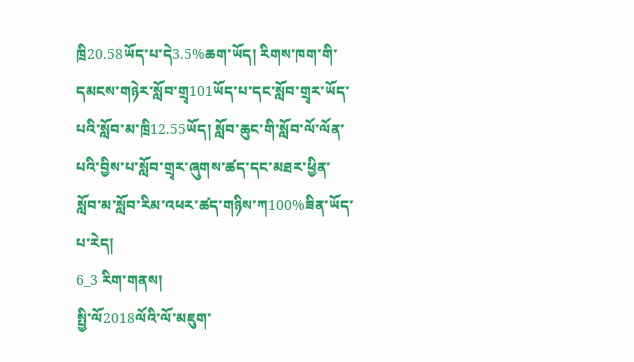ཁྲི20.58ཡོད་པ་དེ3.5%ཆག་ཡོད། རིགས་ཁག་གི་དམངས་གཉེར་སློབ་གྲྭ101ཡོད་པ་དང་སློབ་གྲྭར་ཡོད་པའི་སློབ་མ་ཁྲི12.55ཡོད། སློབ་ཆུང་གི་སློབ་ལོ་ལོན་པའི་བྱིས་པ་སློབ་གྲྭར་ཞུགས་ཚད་དང་མཐར་ཕྱིན་སློབ་མ་སློབ་རིམ་འཕར་ཚད་གཉིས་ཀ100%ཟིན་ཡོད་པ་རེད།
6_3 རིག་གནས།
སྤྱི་ལོ2018ལོའི་ལོ་མཇུག་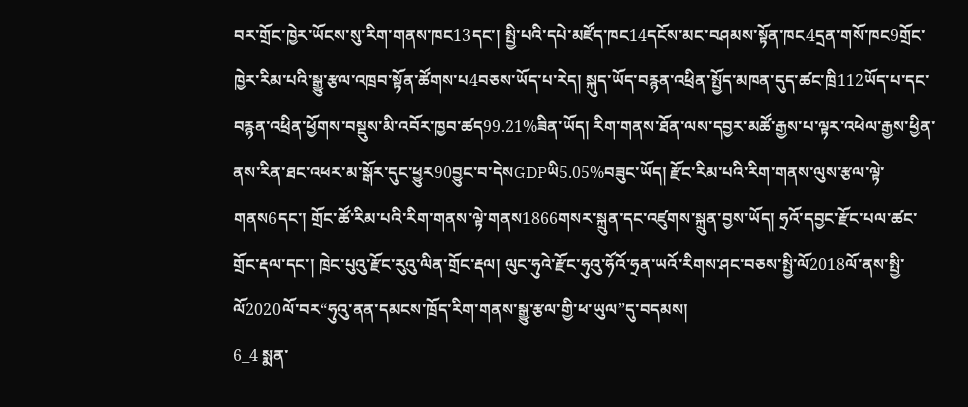བར་གྲོང་ཁྱེར་ཡོངས་སུ་རིག་གནས་ཁང13དང་། སྤྱི་པའི་དཔེ་མཛོད་ཁང14དངོས་མང་བཤམས་སྟོན་ཁང4དྲན་གསོ་ཁང9གྲོང་ཁྱེར་རིམ་པའི་སྒྱུ་རྩལ་འཁྲབ་སྟོན་ཚོགས་པ4བཅས་ཡོད་པ་རེད། སྐུད་ཡོད་བརྙན་འཕྲིན་སྤྱོད་མཁན་དུད་ཚང་ཁྲི112ཡོད་པ་དང་བརྙན་འཕྲིན་ཕྱོགས་བསྡུས་མི་འབོར་ཁྱབ་ཚད99.21%ཟིན་ཡོད། རིག་གནས་ཐོན་ལས་དབྱར་མཚོ་རྒྱས་པ་ལྟར་འཕེལ་རྒྱས་ཕྱིན་ནས་རིན་ཐང་འཕར་མ་སྒོར་དུང་ཕྱུར90བྱུང་བ་དེསGDPཡི5.05%བཟུང་ཡོད། རྫོང་རིམ་པའི་རིག་གནས་ལུས་རྩལ་ལྟེ་གནས6དང་། གྲོང་ཚོ་རིམ་པའི་རིག་གནས་ལྟེ་གནས1866གསར་སྐྲུན་དང་འཛུགས་སྐྲུན་བྱས་ཡོད། ཧྲའོ་དབྱང་རྫོང་པལ་ཚང་གྲོང་རྡལ་དང་། ཁྲེང་པུའུ་རྫོང་རུའུ་ལིན་གྲོང་རྡལ། ལུང་ཧུའེ་རྫོང་ཧུའུ་ཧོའོ་ཧྲན་ཡའོ་རིགས་ཤང་བཅས་སྤྱི་ལོ2018ལོ་ནས་སྤྱི་ལོ2020ལོ་བར“ཧུའུ་ནན་དམངས་ཁྲོད་རིག་གནས་སྒྱུ་རྩལ་གྱི་ཕ་ཡུལ”དུ་བདམས།
6_4 སྨན་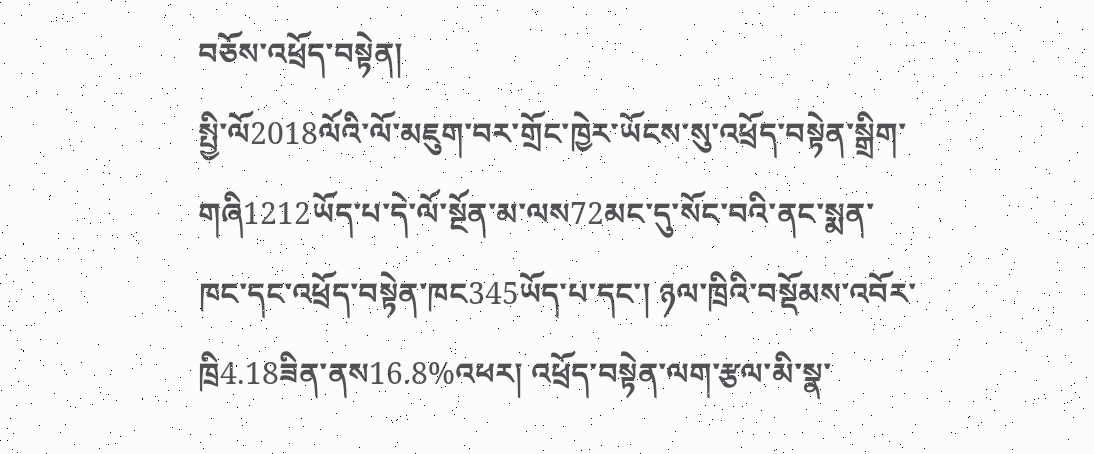བཅོས་འཕྲོད་བསྟེན།
སྤྱི་ལོ2018ལོའི་ལོ་མཇུག་བར་གྲོང་ཁྱེར་ཡོངས་སུ་འཕྲོད་བསྟེན་སྒྲིག་གཞི1212ཡོད་པ་དེ་ལོ་སྔོན་མ་ལས72མང་དུ་སོང་བའི་ནང་སྨན་ཁང་དང་འཕྲོད་བསྟེན་ཁང345ཡོད་པ་དང་། ཉལ་ཁྲིའི་བསྡོམས་འབོར་ཁྲི4.18ཟིན་ནས16.8%འཕར། འཕྲོད་བསྟེན་ལག་རྩལ་མི་སྣ་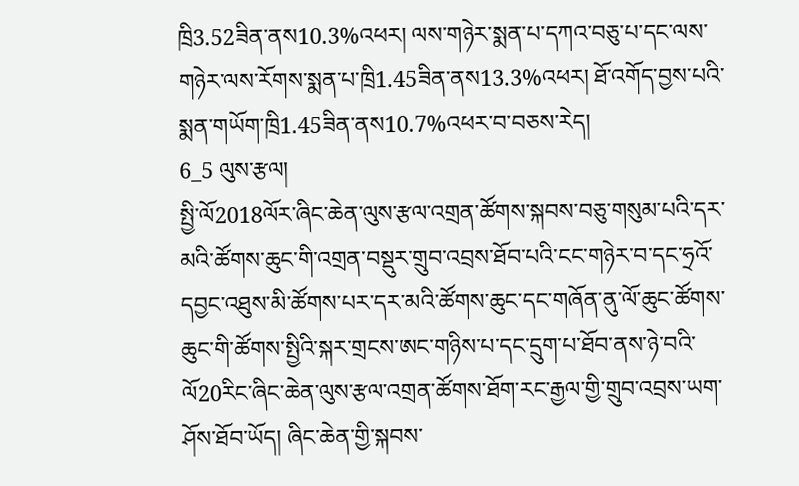ཁྲི3.52ཟིན་ནས10.3%འཕར། ལས་གཉེར་སྨན་པ་དཀའ་བཅུ་པ་དང་ལས་གཉེར་ལས་རོགས་སྨན་པ་ཁྲི1.45ཟིན་ནས13.3%འཕར། ཐོ་འགོད་བྱས་པའི་སྨན་གཡོག་ཁྲི1.45ཟིན་ནས10.7%འཕར་བ་བཅས་རེད།
6_5 ལུས་རྩལ།
སྤྱི་ལོ2018ལོར་ཞིང་ཆེན་ལུས་རྩལ་འགྲན་ཚོགས་སྐབས་བཅུ་གསུམ་པའི་དར་མའི་ཚོགས་ཆུང་གི་འགྲན་བསྡུར་གྲུབ་འབྲས་ཐོབ་པའི་ངང་གཉེར་བ་དང་ཧྲའོ་དབྱང་འཐུས་མི་ཚོགས་པར་དར་མའི་ཚོགས་ཆུང་དང་གཞོན་ནུ་ལོ་ཆུང་ཚོགས་ཆུང་གི་ཚོགས་སྤྱིའི་སྐར་གྲངས་ཨང་གཉིས་པ་དང་དྲུག་པ་ཐོབ་ནས་ཉེ་བའི་ལོ20རིང་ཞིང་ཆེན་ལུས་རྩལ་འགྲན་ཚོགས་ཐོག་རང་རྒྱལ་གྱི་གྲུབ་འབྲས་ཡག་ཤོས་ཐོབ་ཡོད། ཞིང་ཆེན་གྱི་སྐབས་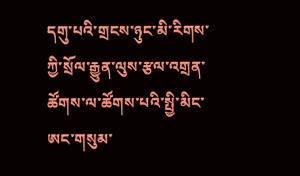དགུ་པའི་གྲངས་ཉུང་མི་རིགས་ཀྱི་སྲོལ་རྒྱུན་ལུས་རྩལ་འགྲན་ཚོགས་ལ་ཚོགས་པའི་སྤྱི་མིང་ཨང་གསུམ་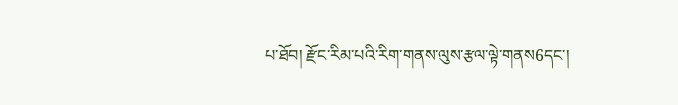པ་ཐོབ། རྫོང་རིམ་པའི་རིག་གནས་ལུས་རྩལ་ལྟེ་གནས6དང་།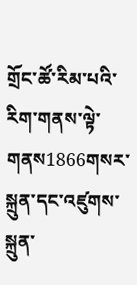གྲོང་ཚོ་རིམ་པའི་རིག་གནས་ལྟེ་གནས1866གསར་སྐྲུན་དང་འཛུགས་སྐྲུན་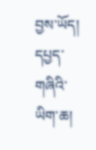བྱས་ཡོད།
དཔྱད་གཞིའི་ཡིག་ཆ།